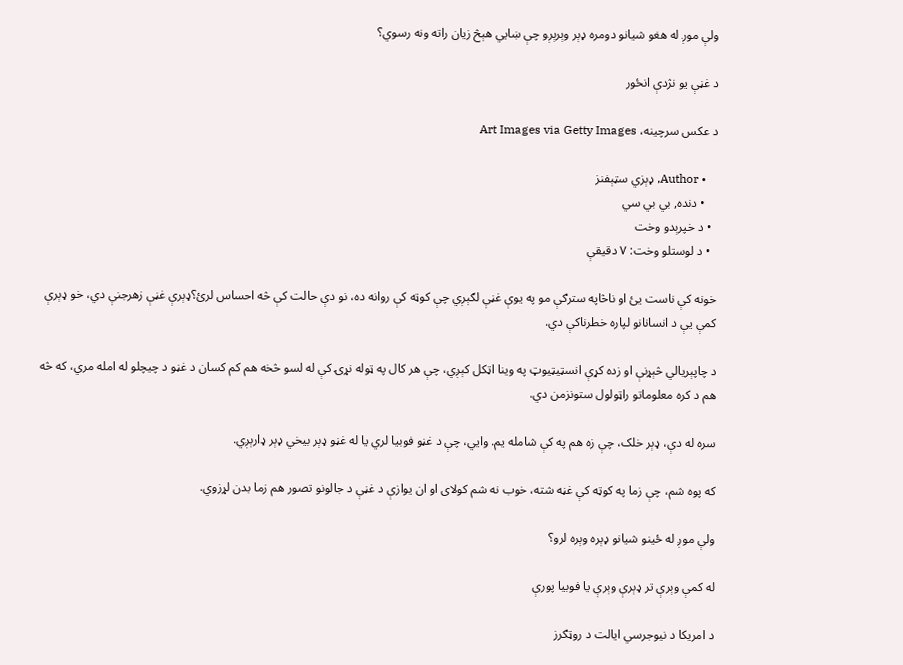ولې موږ له هغو شیانو دومره ډېر وېرېږو چې ښايي هېڅ زیان راته ونه رسوي؟

د غڼې یو نژدې انځور

د عکس سرچینه، Art Images via Getty Images

    • Author, ډېزي سټېفنز
    • دنده, بي بي سي
  • د خپرېدو وخت
  • د لوستلو وخت: ۷ دقیقې

خونه کې ناست یئ او ناڅاپه سترګې مو په یوې غڼې لګېږي چې کوټه کې روانه ده، نو دې حالت کې څه احساس لرئ؟ډېرې غڼې زهرجنې دي، خو ډېرې کمې یې د انسانانو لپاره خطرناکې دي.

د چاپېریالي څېړنې او زده ‌کړې انسټیټیوټ په وینا اټکل کېږي، چې هر کال په ټوله نړۍ کې له لسو څخه هم کم کسان د غڼو د چیچلو له امله مري، که څه هم د کره معلوماتو راټولول ستونزمن دي.

سره له دې، ډېر خلک، چې زه هم په کې شامله یم. وایي، چې د غڼو فوبیا لري یا له غڼو ډېر بیخي ډېر ډارېږي.

که پوه شم، چې زما په کوټه کې غڼه شته، خوب نه شم کولای او ان یوازې د غڼې د جالونو تصور هم زما بدن لړزوي.

ولې موږ له ځینو شیانو ډېره وېره لرو؟

له کمې وېرې تر ډېرې وېرې یا فوبیا پورې

د امریکا د نیوجرسي ایالت د روټګرز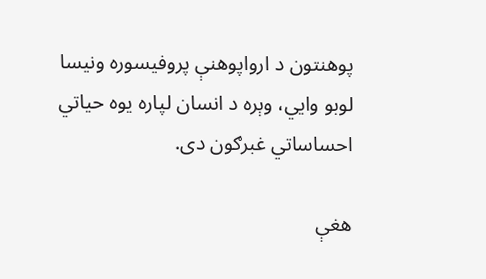پوهنتون د ارواپوهنې پروفیسوره ونیسا لوبو وایي، وېره د انسان لپاره یوه حیاتي احساساتي غبرګون دی.

هغې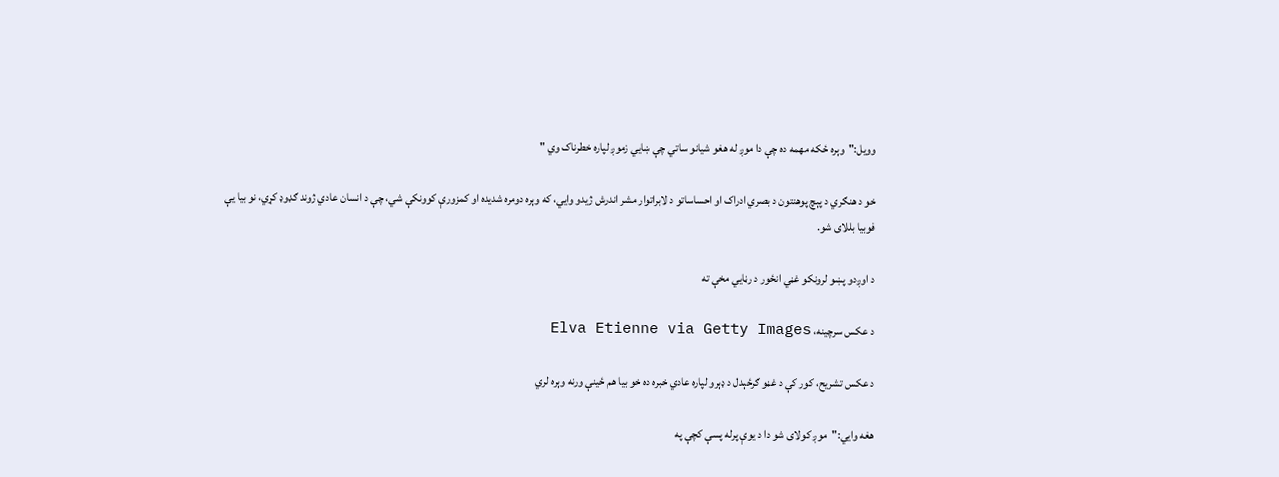وویل:"وېره ځکه مهمه ده چې دا موږ له هغو شیانو ساتي چې ښایي زموږ لپاره خطرناک وي "

خو د هنګري د پېچ پوهنتون د بصري ادراک او احساساتو د لابراتوار مشر اندرش ژیدو وایي، که وېره دومره شدیده او کمزورې کوونکې شي، چې د انسان عادي ژوند ګډوډ کړي، نو بیا یې فوبیا بللای شو.

د اوږدو پښو لرونکو غڼي انځور د رڼايي مخې ته

د عکس سرچینه، Elva Etienne via Getty Images

د عکس تشریح، کور کې د غڼو ګرځېدل د ډېرو لپاره عادي خبره ده خو بیا هم ځینې ورنه وېره لري

هغه وایي:"موږ کولای شو دا د یوې پرله ‌پسې کچې په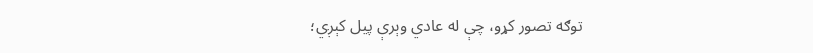توګه تصور کړو، چې له عادي وېرې پیل کېږي؛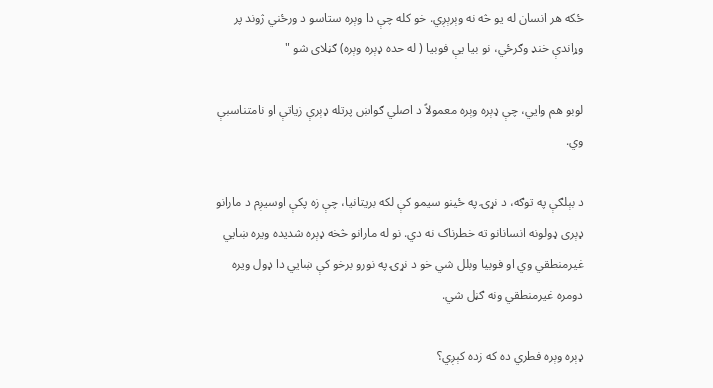ځکه هر انسان له یو څه نه وېرېږي. خو کله چې دا وېره ستاسو د ورځني ژوند پر وړاندې خنډ وګرځي، نو بیا یې فوبیا ( له حده ډېره وېره) ګڼلای شو "

لوبو هم وایي، چې ډېره وېره معمولاً د اصلي ګواښ پرتله ډېرې زیاتې او نامتناسبې وي.

د بېلګې په توګه، د نړۍ په ځینو سیمو کې لکه بریتانیا، چې زه پکې اوسیږم د مارانو ډېری ډولونه انسانانو ته خطرناک نه دي. نو له مارانو څخه ډېره شدیده ویره ښايي غیرمنطقي وي او فوبیا وبلل شي خو د نړۍ په نورو برخو کې ښایي دا ډول ویره دومره غیرمنطقي ونه ګڼل شي.

ډېره وېره فطري ده که زده کېږي؟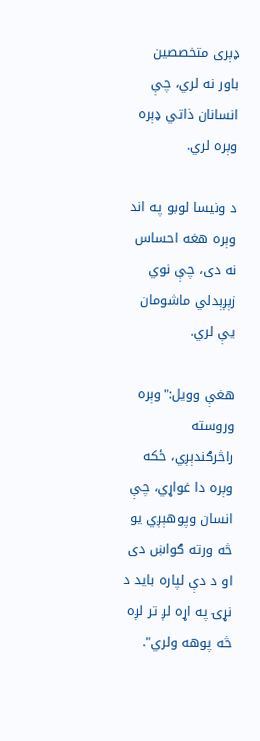ډېری متخصصین باور نه لري، چې انسانان ذاتي ډېره وېره لري.

د ونیسا لوبو په اند وېره هغه احساس نه دی، چې نوي زېږېدلي ماشومان یې لري.

هغې وویل:"وېره وروسته راڅرګندېږي، ځکه وېره دا غواړي، چې انسان وپوهېږي یو څه ورته ګواښ دی او د دې لپاره باید د نړۍ په اړه لږ تر لږه څه پوهه ولري".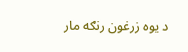د یوه زرغون رنګه مار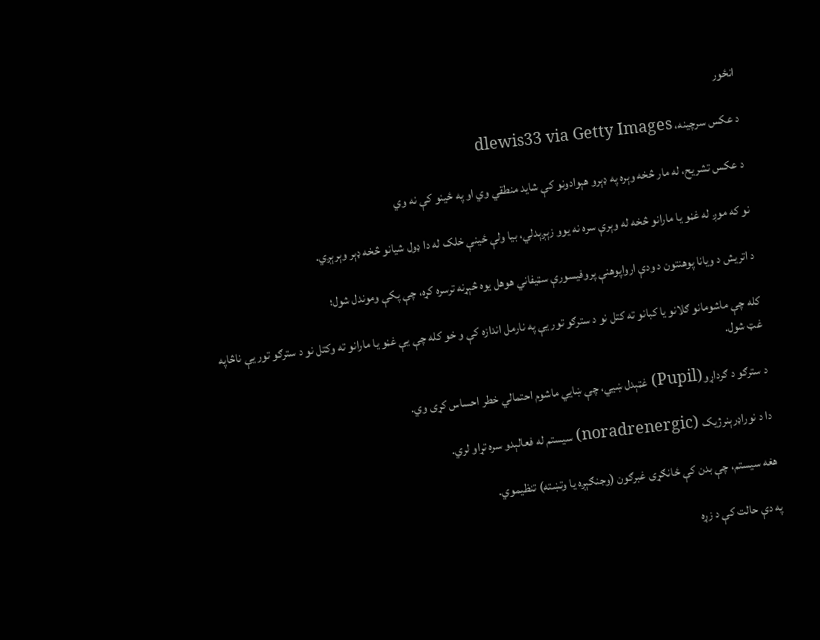انځور

د عکس سرچینه، dlewis33 via Getty Images

د عکس تشریح، له مار څخه وېره په ډېرو هېوادونو کې شاید منطقي وي او په ځینو کې نه وي

نو که موږ له غڼو یا مارانو څخه له وېرې سره نه یوو زېږېدلي، بیا ولې ځینې خلک له دا ډول شیانو څخه ډېر وېرېږي.

د اتریش د ویانا پوهنتون د ودې ارواپوهنې پروفیسورې سټیفاني هوهل یوه څېړنه ترسره کړه، چې پکې وموندل شول؛

کله چې ماشومانو ګلانو یا کبانو ته کتل نو د سترګو تور یې په نارمل اندازه کې و خو کله چې یې غڼو یا مارانو ته وکتل نو د سترګو تور یې ناڅاپه غټ شول.

د سترګو د ګرداړو(Pupil) غټېدل ښيي، چې ښايي ماشوم احتمالي خطر احساس کړی وي.

دا د نوراډرېنرژیک (noradrenergic) سیستم له فعالېدو سره تړاو لري.

هغه سیستم، چې بدن کې ځانګړی غبرګون (وجنګېږه یا وتښته) تنظیموي.

په دې حالت کې د زړه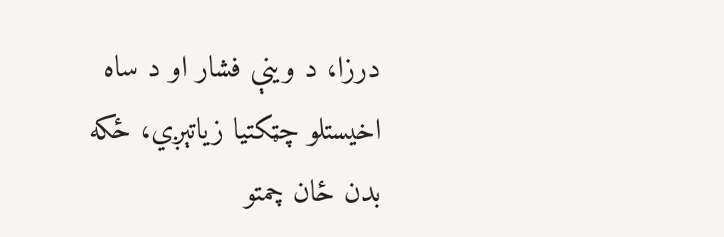درزا، د وینې فشار او د ساه اخیستلو چټکتیا زیاتېږي، ځکه بدن ځان چمتو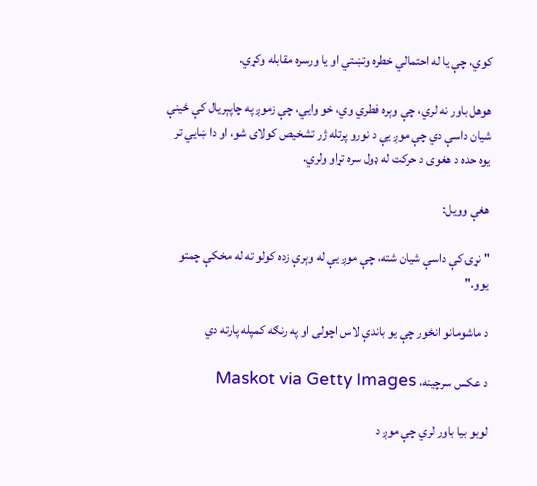کوي، چې یا له احتمالي خطره وتښتي او یا ورسره مقابله وکړي.

هوهل باور نه لري، چې وېره فطري وي، خو وایي، چې زموږ په چاپېریال کې ځینې شیان داسې دي چې موږ یې د نورو پرتله ژر تشخیص کولای شو، او دا ښایي تر یوه حده د هغوی د حرکت له ډول سره تړاو ولري.

هغې وویل:

" نړۍ کې داسې شیان شته، چې موږ یې له وېرې زده کولو ته له مخکې چمتو یوو."

د ماشومانو انځور چې یو باندې لاس اچولی او په رنګه کمپله پارته دي

د عکس سرچینه، Maskot via Getty Images

لوبو بیا باور لري چې موږ د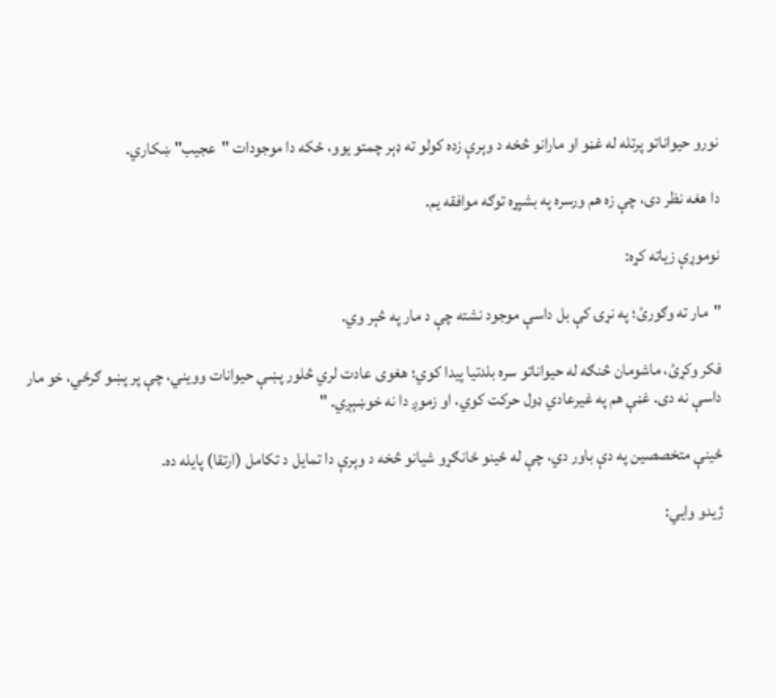نورو حیواناتو پرتله له غڼو او مارانو څخه د وېرې زده کولو ته ډېر چمتو یوو، ځکه دا موجودات "عجیب" ښکاري.

دا هغه نظر دی، چې زه هم ورسره په بشپړه توګه موافقه یم.

نوموړې زیاته کړه:

"مار ته وګورئ؛ په نړۍ کې بل داسې موجود نشته چې د مار په څېر وي.

فکر وکړئ، ماشومان څنګه له حیواناتو سره بلدتیا پیدا کوي؛ هغوی عادت لري څلور پښې حیوانات وویني، چې پر پښو ګرځي، خو مار داسې نه دی. غڼې هم په غیرعادي ډول حرکت کوي، او زموږ دا نه خوښېږي. "

ځینې متخصصین په دې باور دي، چې له ځینو ځانګړو شیانو څخه د وېرې دا تمایل د تکامل (ارتقا) پایله ده.

ژیدو وایي: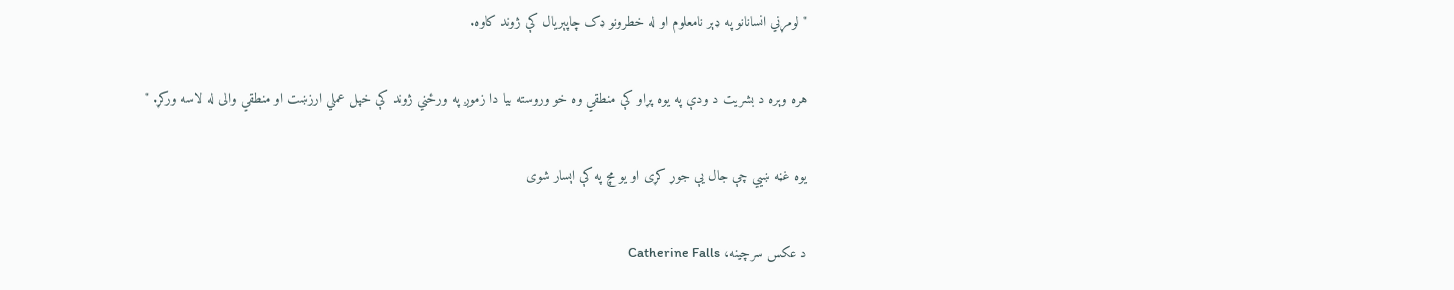"لومړني انسانانو په ډېر نامعلوم او له خطرونو ډک چاپېریال کې ژوند کاوه.

هره وېره د بشریت د ودې په یوه پړاو کې منطقي وه خو وروسته بیا دا زموږ په ورځني ژوند کې خپل عملي ارزښت او منطقي والی له لاسه ورکړ. "

یوه غڼه ښيي چې جال یې جوړ کړی او یو مچ په کې اېسار شوی

د عکس سرچینه، Catherine Falls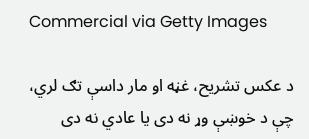Commercial via Getty Images

د عکس تشریح، غڼه او مار داسې تګ لري، چې د خوښې وړ نه دی یا عادي نه دی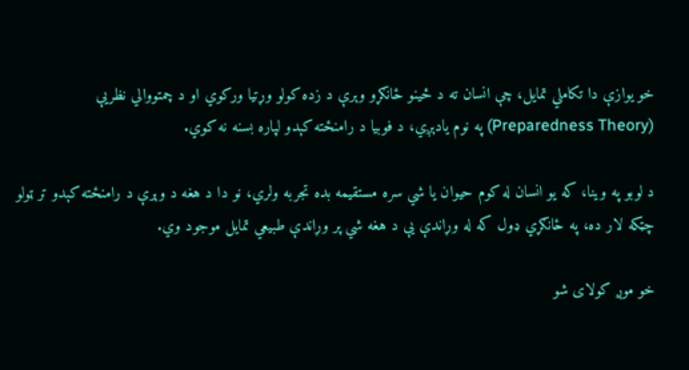خو یوازې دا تکاملي تمایل، چې انسان ته د ځینو ځانګړو وېرې د زده کولو وړتیا ورکوي او د چمتووالي نظریې (Preparedness Theory) په نوم یادېږي، د فوبیا د رامنځته کېدو لپاره بسنه نه کوي.

د لوبو په وینا، که یو انسان له کوم حیوان یا شي سره مستقیمه بده تجربه ولري، نو دا د هغه د وېرې د رامنځته کېدو تر ټولو چټکه لار ده، په ځانګړي ډول که له وړاندې یې د هغه شي پر وړاندې طبیعي تمایل موجود وي.

خو موږ کولای شو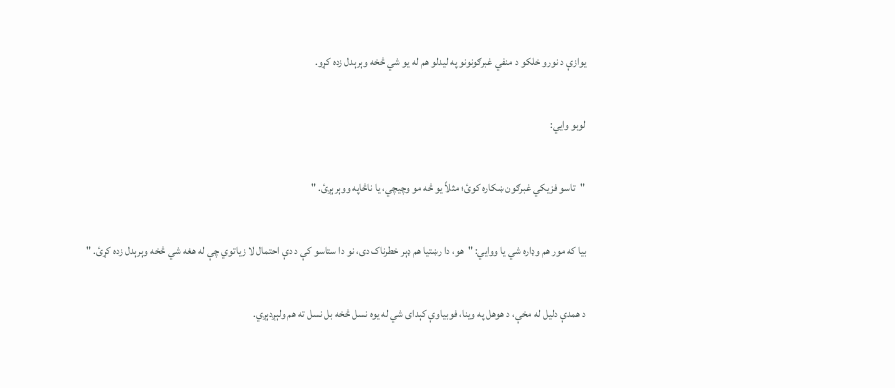یوازې د نورو خلکو د منفي غبرګونونو په لیدلو هم له یو شي څخه وېرېدل زده کړو.

لوبو وایي:

"تاسو فزیکي غبرګون ښکاره کوئ؛ مثلاً یو څه مو وچیچي، یا ناڅاپه ووېرېږئ. "

بیا که مور هم وډاره شي یا ووایي: "هو، دا رښتیا هم ډېر خطرناک دی، نو دا ستاسو کې د دې احتمال لا زیاتوي چې له هغه شي څخه وېرېدل زده کړئ. "

د همدې دلیل له مخې، د هوهل په وینا، فوبیاوې کېدای شي له یوه نسل څخه بل نسل ته هم ولېږدېږي.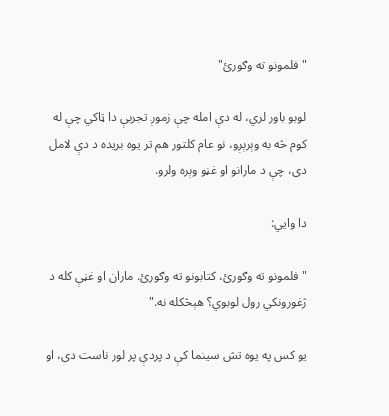"فلمونو ته وګورئ"

لوبو باور لري، له دې امله چې زموږ تجربې دا ټاکي چې له کوم څه به وېرېږو، نو عام کلتور هم تر یوه بریده د دې لامل دی، چې د مارانو او غڼو وېره ولرو.

دا وایي:

"فلمونو ته وګورئ، کتابونو ته وګورئ. ماران او غڼې کله د ژغورونکي رول لوبوي؟ هېڅکله نه."

یو کس په یوه تش سینما کې د پردې پر لور ناست دی، او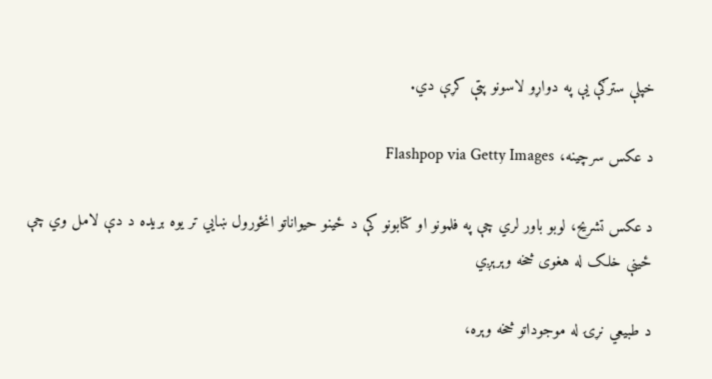خپلې سترګې یې په دواړو لاسونو پټې کړې دي.

د عکس سرچینه، Flashpop via Getty Images

د عکس تشریح، لوبو باور لري چې په فلمونو او کتابونو کې د ځینو حیواناتو انځورول ښایي تر یوه بریده د دې لامل وي چې ځینې خلک له هغوی څخه وېرېږي

د طبیعي نړۍ له موجوداتو څخه وېره،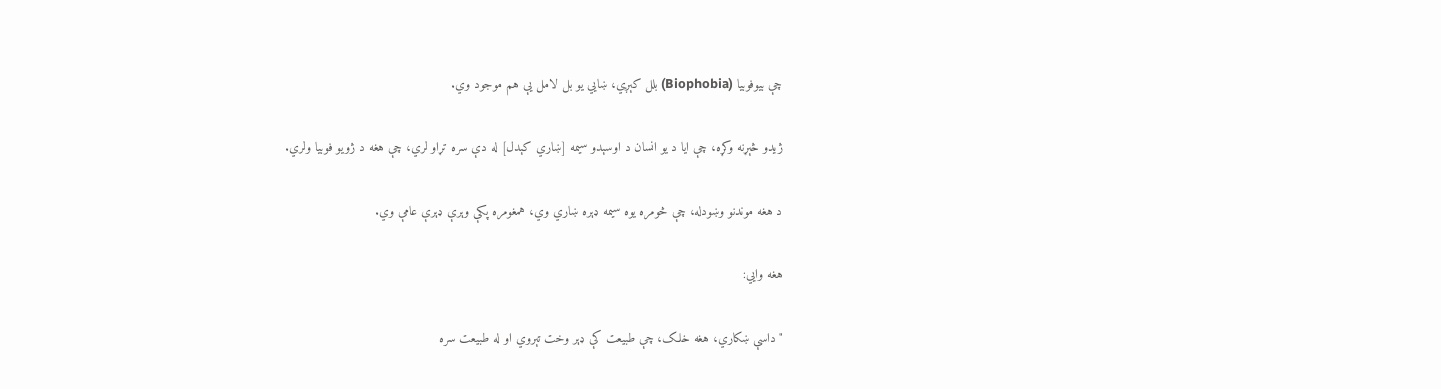چې بیوفوبیا (Biophobia) بلل کېږي، ښایي یو بل لامل یې هم موجود وي.

ژیدو څېړنه وکړه، چې ایا د یو انسان د اوسېدو سیمه [ښاري کېدل] له دې سره تړاو لري، چې هغه د ژویو فوبیا ولري.

د هغه موندنو وښودله، چې څومره یوه سیمه ډېره ښاري وي، همغومره پکې وېرې ډېرې عامې وي.

هغه وایي:

"داسې ښکاري، هغه خلک، چې طبیعت کې ډېر وخت تېروي او له طبیعت سره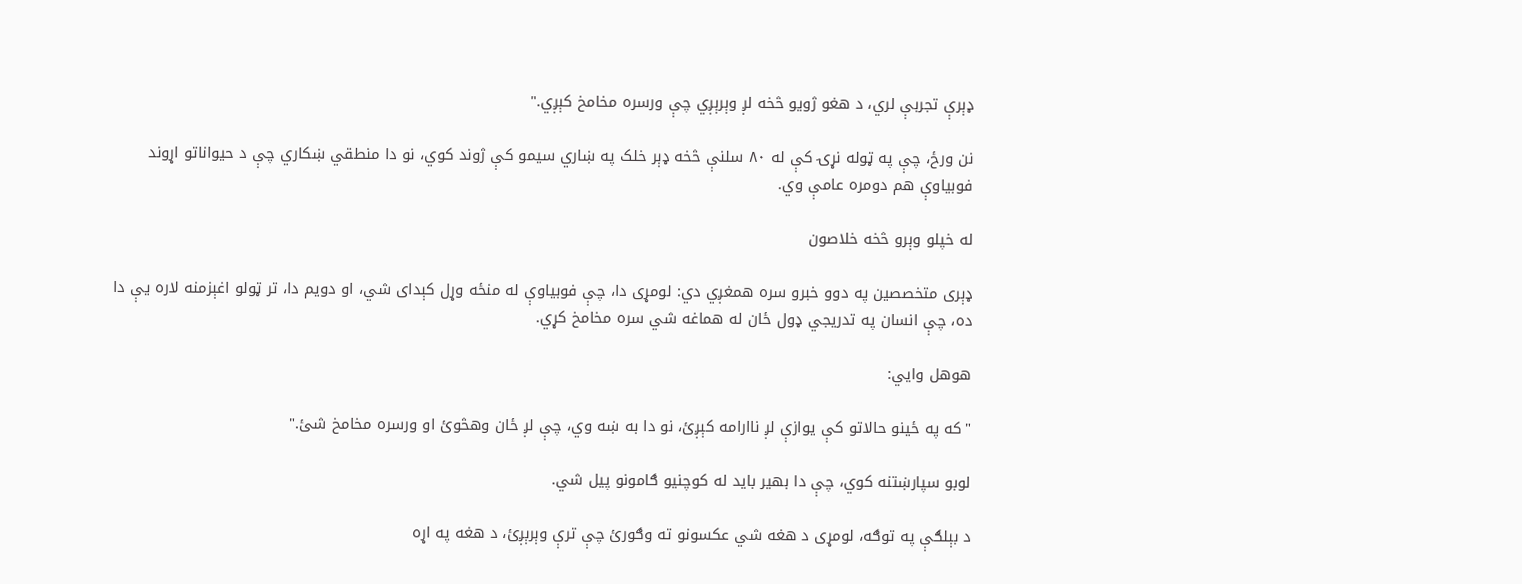ډېرې تجربې لري، د هغو ژویو څخه لږ وېرېږي چې ورسره مخامخ کېږي."

نن ورځ، چې په ټوله نړۍ کې له ۸۰ سلنې څخه ډېر خلک په ښاري سیمو کې ژوند کوي، نو دا منطقي ښکاري چې د حیواناتو اړوند فوبیاوې هم دومره عامې وي.

له خپلو وېرو څخه خلاصون

ډېری متخصصین په دوو خبرو سره همغږي دي: لومړی دا، چې فوبیاوې له منځه وړل کېدای شي، او دویم دا، تر ټولو اغېزمنه لاره یې دا ده، چې انسان په تدریجي ډول ځان له هماغه شي سره مخامخ کړي.

هوهل وایي:

"که په ځینو حالاتو کې یوازې لږ ناارامه کېږئ، نو دا به ښه وي، چې لږ ځان وهڅوئ او ورسره مخامخ شئ."

لوبو سپارښتنه کوي، چې دا بهیر باید له کوچنیو ګامونو پیل شي.

د بېلګې په توګه، لومړی د هغه شي عکسونو ته وګورئ چې ترې وېرېږئ، د هغه په اړه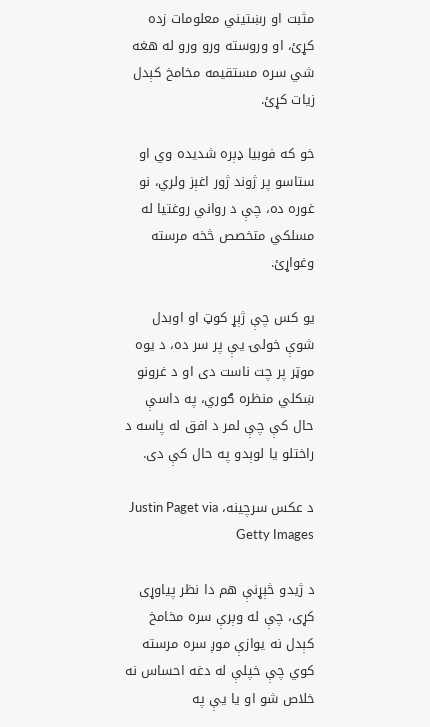مثبت او رښتیني معلومات زده کړئ، او وروسته ورو ورو له هغه شي سره مستقیمه مخامخ کېدل زیات کړئ.

خو که فوبیا ډېره شدیده وي او ستاسو پر ژوند ژور اغېز ولري، نو غوره ده، چې د رواني روغتیا له مسلکي متخصص څخه مرسته وغواړئ.

یو کس چې ژېړ کوټ او اوبدل شوې خولۍ یې پر سر ده، د یوه موټر پر چت ناست دی او د غرونو ښکلي منظره ګوري، په داسې حال کې چې لمر د افق له پاسه د راختلو یا لوېدو په حال کې دی.

د عکس سرچینه، Justin Paget via Getty Images

د ژیدو څېړنې هم دا نظر پیاوړی کړی، چې له وېرې سره مخامخ کېدل نه یوازې موږ سره مرسته کوي چې خپلې له دغه احساس نه خلاص شو او یا یې په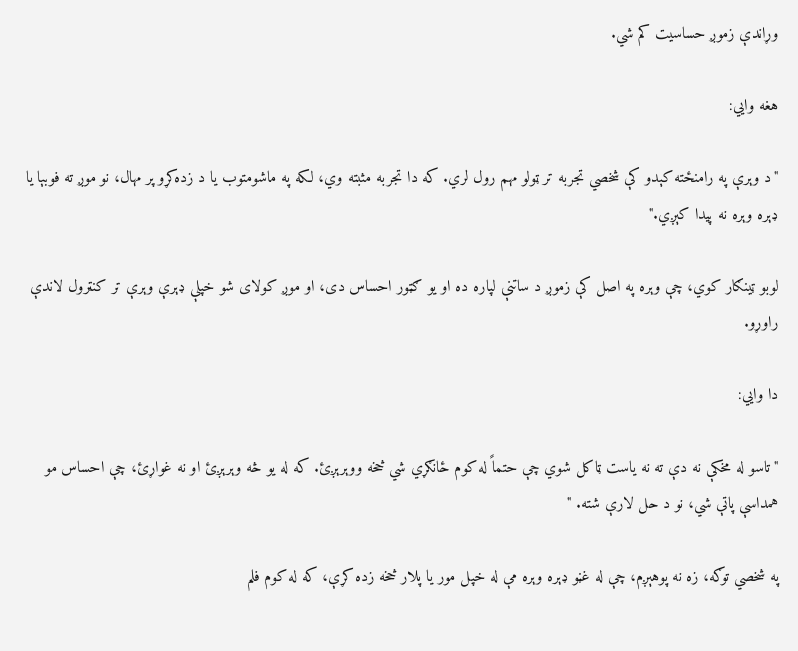وړاندې زموږ حساسیت کم شي.

هغه وایي:

"د وېرې په رامنځته کېدو کې شخصي تجربه تر ټولو مهم رول لري. که دا تجربه مثبته وي، لکه په ماشومتوب یا د زده‌کړو پر مهال، نو موږ ته فوبېا یا ډېره وېره نه پیدا کېږي."

لوبو ټینګار کوي، چې وېره په اصل کې زموږ د ساتنې لپاره ده او یو ګټور احساس دی، او موږ کولای شو خپلې ډېرې وېرې تر کنټرول لاندې راوړو.

دا وایي:

"تاسو له مخکې نه دې ته نه یاست ټاکل شوي چې حتماً له کوم ځانګړي شي څخه ووېرېږئ. که له یو څه وېرېږئ او نه غواړئ، چې احساس مو همداسې پاتې شي، نو د حل لارې شته. "

په شخصي توګه، زه نه پوهېږم، چې له غڼو ډېره وېره مې له خپل مور یا پلار څخه زده کړې، که له کوم فلم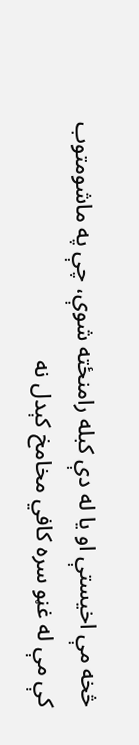څخه مې اخیستې او یا له دې کبله رامنځته شوې، چې په ماشومتوب کې مې له غڼو سره کافي مخامخ کېدل نه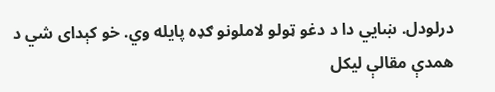درلودل. ښایي دا د دغو ټولو لاملونو ګډه پایله وي. خو کېدای شي د همدې مقالې لیکل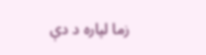زما لپاره د دې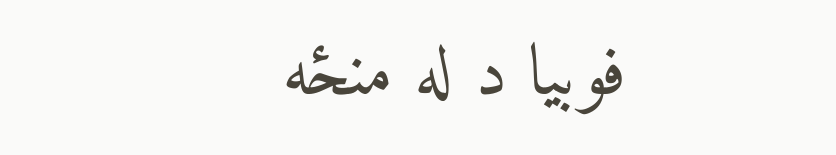فوبیا د له منځه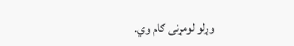وړلو لومړنی ګام وي.